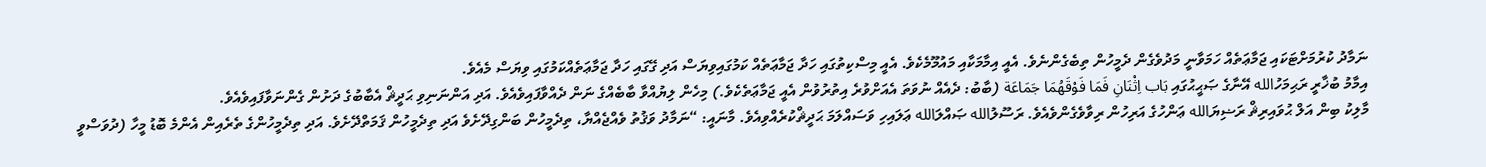ނަމާދު ކުރުމަށްޓަކައި ޖަމާޢަތެއް ހަމަވާނީ މަދުވެގެން ދެމީހުން ތިބެގެންނެވެ. އެއީ އިމާމަކާއި މައުމޫމެކެވެ. އެއީ މިސްކިތުގައި ހަދާ ޖަމާޢަތެއް ކަމުގައިވިޔަސް އަދި ގޭގައި ހަދާ ޖަމާޢަތެއްކަމުގައި ވިޔަސް މެއެވެ.
އިމާމު ބުޚާރީ ރަޙިމަހުالله އޭނާގެ ޞަޙީޙުގައި بَاب اِثْنَانِ فَمَا فَوْقَهُمَا جَمَاعَة (ބާބު: ދެއެއް ނުވަތަ އެއަށްވުރެ އިތުރުވުން އެއީ ޖަމާޢަތެކެވެ.) މިހެން ލިޔުއްވާ ބާބެއްގެ ނަން ދެއްވާފައިވެއެވެ. އަދި އަންނަނިވި ޙަދީޘް އެބާބުގެ ދަށުން ގެންނަވާފައިވެއެވެ.
މާލިކު ބިން އަލް ޙުވައިރިޘް ރަޟިޔަالله ޢަންހުގެ އަރިހުން ރިވާވެގެންވެއެވެ. ރަސޫލުالله ޞައްލަالله ޢަލައިހި ވަސައްލަމަ ޙަދީޘްކުރެއްވިއެވެ. މާނައީ: “ނަމާދު ވަޤުތު ވެއްޖެއްޔާ، ތިދެމީހުން ބަންގިދޭށެވެ އަދި ތިދެމީހުން ޤަމަތްދޭށެވެ. އަދި ތިދެމީހުންގެ ތެރެއިން އެންމެ ބޮޑު މީހާ (ދުވަސްވީ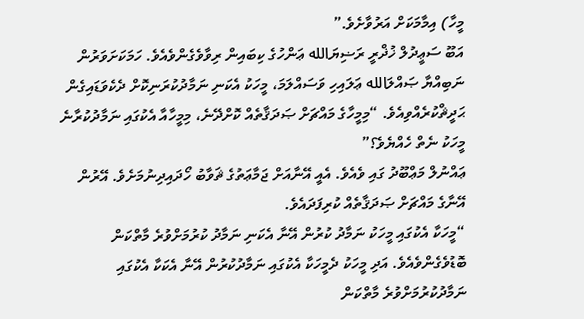މީހާ) އިމާމަކަށް އަރުވާށެވެ.”
އަބޫ ސަޢީދުލް ޚުޛްރީ ރަޟިޔަالله ޢަންހުގެ ކިބައިން ރިވާވެގެންވެއެވެ. ހަމަކަށަވަރުން ނަބިއްޔާ ޞައްލަالله ޢަލައިހި ވަސައްލަމަ، މީހަކު އެކަނި ނަމާދުކުރަނިކޮށް ދެކެވަޑައިގެން ޙަދީޘްކުރެއްވިއެވެ. “މިމީހާގެ މައްޗަށް ޞަދަޤާތެއް ކޮށްދޭނެ، މިމީހާއާ އެކުގައި ނަމާދުކުރާނެ މީހަކު ނެތް ހެއްޔެވެ؟”
ޢައްނުލް މަޢްބޫދު ގައި ވެއެވެ. އެއީ އޭނާއަށް ޖަމާޢަތުގެ ޘަވާބު ހޯދައިދިނުމަށެވެ. އޭރުން އޭނާގެ މައްޗަށް ޞަދަޤާތެއް ކުރިފަދައެވެ.
“މީހަކާ އެކުގައި މީހަކު ނަމާދު ކުރުން އޭނާ އެކަނި ނަމާދު ކުރުމަށްވުރެ މާތްކަން ބޮޑުވެގެންވެއެވެ. އަދި މީހަކު ދެމީހަކާ އެކުގައި ނަމާދުކުރުން އޭނާ އެކަކާ އެކުގައި ނަމާދުކުރުމަށްވުރެ މާތްކަން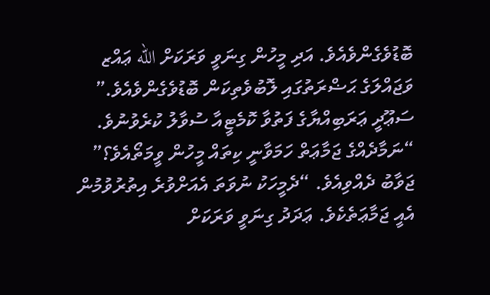ބޮޑުވެގެންވެއެވެ. އަދި މީހުން ގިނަވީ ވަރަކަށް الله ޢައްޒ ވަޖައްލަގެ ޙަޟްރަތުގައި ލޮބުވެތިކަން ބޮޑުވެގެންވެއެވެ.”
ސަޢޫދީ ޢަރަބިއްޔާގެ ފަތުވާ ކޮމެޓީއާ ސުވާލު ކުރެވުނުވެ. “ނަމާދެއްގެ ޖަމާޢަތް ހަމަވާނީ ކިތައް މީހުން ވީމަތޯއެވެ؟” ޖަވާބު ދެއްވިއެވެ. “ދެމީހަކު ނުވަތަ އެއަށްވުރެ އިތުރުވުމުން އެއީ ޖަމާޢަތެކެވެ. ޢަދަދު ގިނަވީ ވަރަކަށް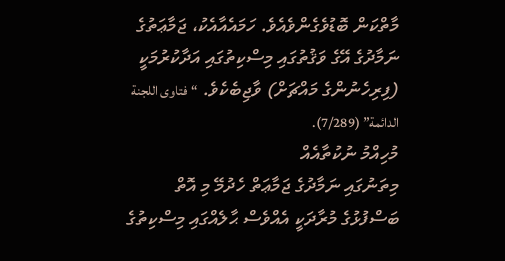މާތްކަން ބޮޑުވެގެންވެއެވެ. ހަމައެއާއެކު، ޖަމާޢަތުގެ ނަމާދުގެ އޭގެ ވަޤުތުގައި މިސްކިތުގައި އަދާކުރުމަކީ (ފިރިހެނުންގެ މައްޗަށް) ވާޖިބެކެވެ. “فتاوى اللجنة الدائمة” (7/289).
މުހިއްމު ނުކުތާއެއް
މިތަނުގައި ނަމާދުގެ ޖަމާޢަތް ހެދުމޭ މި އޮތް ބަސްފުޅުގެ މުރާދަކީ އެއްވެސް ޙާލެއްގައި މިސްކިތުގެ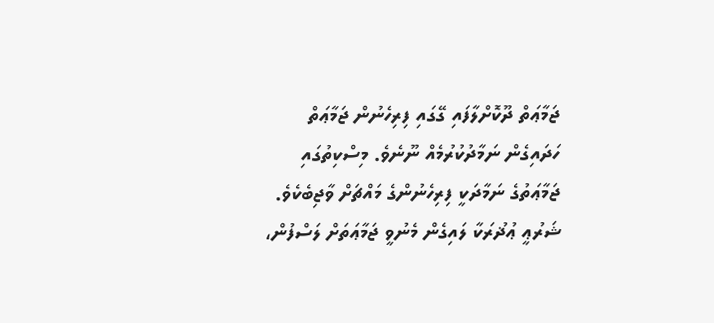ޖަމާޢަތް ދޫކޮށްލާފައި ގޭގައި ފިރިހެނުން ޖަމާޢަތް ހަދައިގެން ނަމާދުކުރުމެއް ނޫނެވެ. މިސްކިތުގައި ޖަމާޢަތުގެ ނަމާދަކީ ފިރިހެނުންގެ މައްޗަށް ވާޖިބެކެވެ. ޝަރުޢީ ޢުޛުރަކާ ލައިގެން މެނުވީ ޖަމާޢަތަށް ލަސްފުން،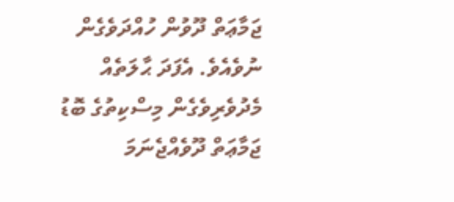ޖަމާޢަތް ދޫވުން ހުއްދަވެގެން ނުވެއެވެ. އެފަދަ ޙާލަތެއް މެދުވެރިވެގެން މިސްކިތުގެ ބޮޑު ޖަމާޢަތް ދޫވެއްޖެނަމަ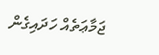ޖަމާޢަތެއް ހަދައިގެން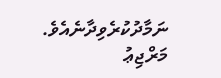ނަމާދުކުރެވިދާނެއެވެ.
މަރްޖިޢު